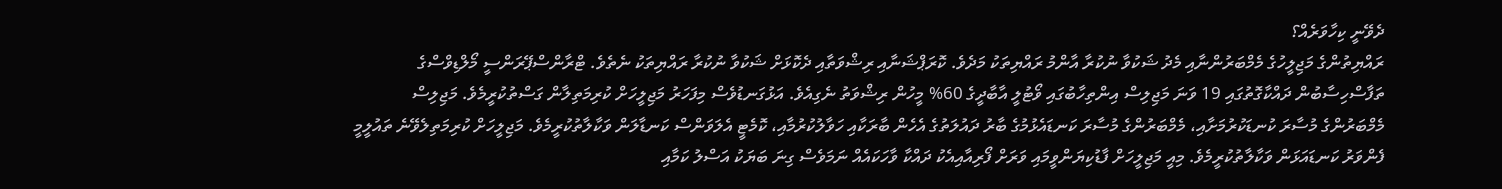ދެވޭނީ ކިހާވަރެއް؟
ރައްޔިތުންގެ މަޖިލީހުގެ މެމްބަރުންނާއި މެދު ޝަކުވާ ނުކުރާ އާންމު ރައްޔިތަކު މަދެވެ. ކޮރަޕްޝަނާއި ރިޝްވަތާއި ދެކޮޅަށް ޝަކުވާ ނުކުރާ ރައްޔިތަކު ނެތެވެ. ޓްރާންސްޕޭރަންސީ މޯލްޑިވްސްގެ ތަފާސްހިސާބުން ދައްކާގޮތުގައި 19 ވަނަ މަޖިލިސް އިންތިހާބުގައި ވޯޓުލީ އާބާދީގެ 60% މީހުން ރިޝްވަތު ނެގިއެވެ. އަޅުގަނޑުވެސް މިފަހަރު މަޖިލީހަށް ކުރިމަތިލާން ގަސްތުކުރީމެވެ. މަޖިލިސް މެމްބަރުންގެ މުސާރަ ކުނޑަކުރުމަށާއި، މެމްބަރުންގެ މުސާރަ ކަނޑައެޅުމުގެ ބާރު ދައުލަތުގެ އެހެން ބާރަކާއި ހަވާލުކުރުމާއި، ކޮމެޓީ އެލަވަންސް ކަނޑާލަން ވަކާލާތުކުރީމެވެ. މަޖިލީހަށް ކުރިމަތިލެވޭނެ ތައުލީމީ ފެންވަރު ކަނޑައަޅަން ވަކާލާތުކުރީމެވެ. މިއީ މަޖިލީހަށް ފާޑުކިޔަންވީމައި ވަރަށް ފޯރިއާއިއެކު ދައްކާ ވާހަކައެއް ނަމަވެސް ގިނަ ބަޔަކު އަސްލު ކަމާއި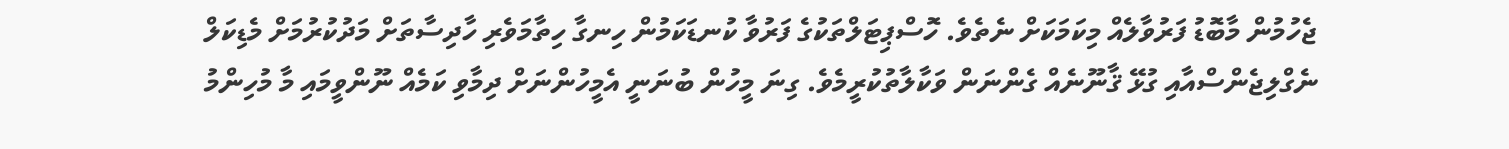ޖެހުމުން މާބޮޑު ފަރުވާލެއް މިކަމަކަށް ނެތެވެ. ހޮސްޕިޓަލްތަކުގެ ފަރުވާ ކުނޑަކަމުން ހިނގާ ހިތާމަވެރި ހާދިސާތަށް މަދުކުރުމަށް މެޑިކަލް ނެގްލިޖެންސްއާއި ގުޅޭ ޤާނޫނެއް ގެންނަން ވަކާލާތުކުރީމެވެ. ގިނަ މީހުން ބުނަނީ އެމީހުންނަށް ދިމާވި ކަމެއް ނޫންވީމައި މާ މުހިންމު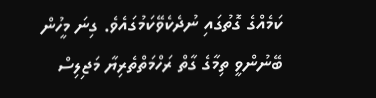ކަމެއްގެ ގޮތުގައި ނުދެކެވޭކަމުގައެވެ. ގިނަ މީހުން ބޭނުންވީ ތިމާގެ ގާތް ރަހްމަތްތެރިޔާ މަޖިލިސް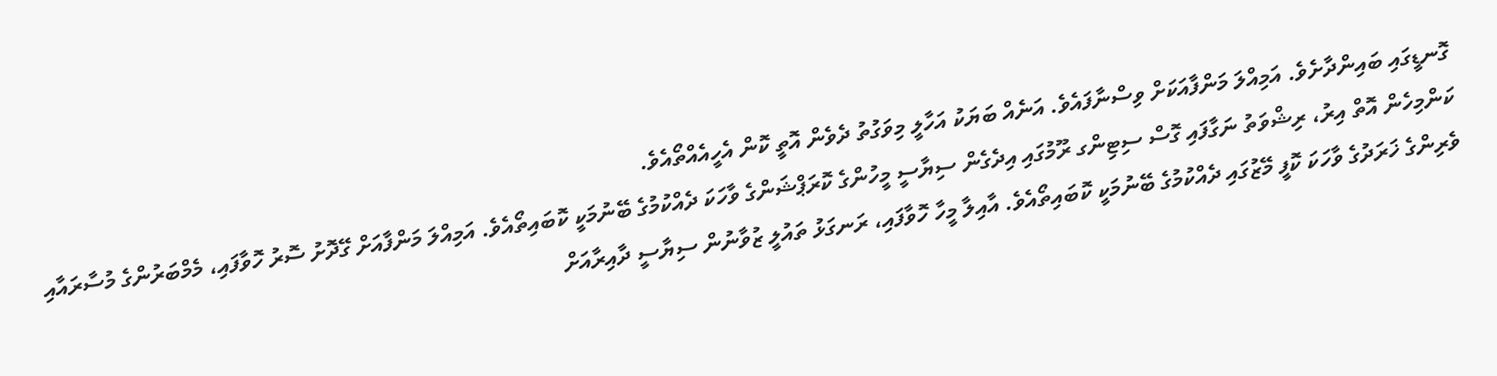ގޮނޑީގައި ބައިންދާށެވެ. އަމިއްލަ މަންފާއަކަށް ވިސްނާފައެވެ. އަނެއް ބަޔަކު އަހާލީ މިވަގުތު ދެވެން އޮތީ ކޮން އެހީއެއްތޯއެވެ.
ކަންމިހެން އޮތް އިރު، ރިޝްވަތު ނަގާފައި ގޮސް ސިޓިންގ ރޫމުގައި އިދެގެން ސިޔާސީ މީހުންގެ ކޮރަޕްޝަންގެ ވާހަކަ ދެއްކުމުގެ ބޭނުމަކީ ކޮބައިތޯއެވެ. އަމިއްލަ މަންފާއަށް ގޭދޮށު ސޮރު ހޮވާފައި، މެމްބަރުންގެ މުސާރައާއި ވެރިންގެ ޚަރަދުގެ ވާހަކަ ކޮފީ މޭޒުގައި ދެއްކުމުގެ ބޭނުމަކީ ކޮބައިތޯއެވެ. އާއިލާ މީހާ ހޮވާފައި، ރަނގަޅު ތައުލީ ޒުވާނުން ސިޔާސީ ދާއިރާއަށް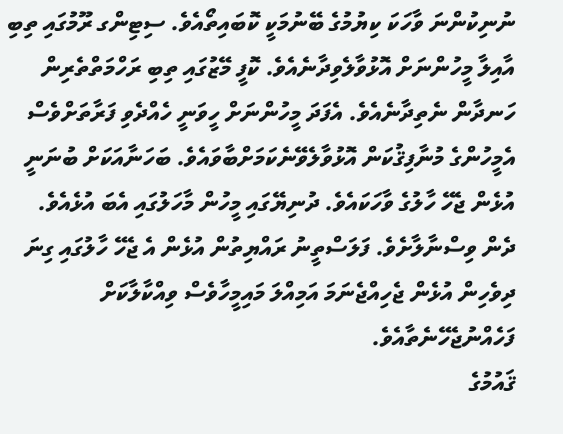ނުނިކުންނަ ވާހަކަ ކިޔުމުގެ ބޭނުމަކީ ކޮބައިތޯއެވެ. ސިޓިންގ ރޫމުގައި ތިބި އާއިލާ މީހުންނަށް އޮޅުވާލެވިދާނެއެވެ. ކޮފީ މޭޒުގައި ތިބި ރަހްމަތްތެރިން ހަނދާން ނެތިދާނެއެވެ. އެފަދަ މީހުންނަށް ހީވަނީ ހެއްދެވި ފަރާތަށްވެސް އެމީހުންގެ މުނާފިޤުކަން އޮޅުވާލެވޭނެކަމަށްބާވައެވެ. ބަހަނާއަކަށް ބުނަނީ އުޅެން ޖެހޭ ހާލުގެ ވާހަކައެވެ. ދުނިޔޭގައި މީހުން މާހަލުގައި އެބަ އުޅެއެވެ. ދެން ވިސްނާލާށެވެ. ފަލަސްތީނު ރައްޔިތުން އުޅެން އެ ޖެހޭ ހާލުގައި ގިނަ ދިވެހިން އުޅެން ޖެހިއްޖެނަމަ އަމިއްލަ މައިމީހާވެސް ވިއްކާލާކަށް ފަހެއްނުޖެހޭނެތާއެވެ.
ޤައުމުގެ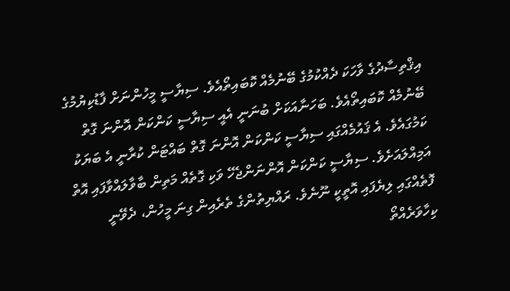އިޤްތިސާދުގެ ވާހަކަ ދެއްކުމުގެ ބޭނުމެއް ކޮބައިތޯއެވެ. ސިޔާސީ މީހުންނަށް ފާޑުކިޔުމުގެ ބޭނުމެއް ކޮބައިތޯއެވެ. ބަހަނާއަކަށް ބުނަނީ އެއީ ސިޔާސީ ކަންކަން އޮންނަ ގޮތް ކަމުގައެވެ. އެ ޤައުމެއްގައި ސިޔާސީ ކަންކަން އޮންނަ ގޮތް ބައްޓަން ކުރާނީ އެ ބަޔަކު އަމިއްލައަށެވެ. ސިޔާސީ ކަންކަން އޮންނަންޖެހޭ ވަކި ގޮތެއް މަތިން ބާވާލައްވާފައި އޮތް ފޮތެއްގައި ލިޔެފައި އޮތީކީ ނޫނެވެ. ރައްޔިތުންގެ ތެރެއިން ގިނަ މީހުން، ދެވޭނީ ކިހާވަރެއްތޯ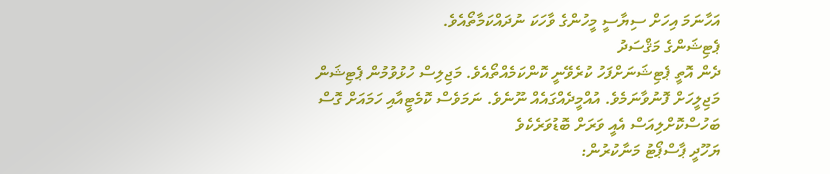އަހާނަމަ އިހަށް ސިޔާސީ މީހުންގެ ވާހަކަ ނުދައްކަމާތޯއެވެ.
ޕެޓިޝަންގެ މަޤްސަދު
ދެން އޮތީ ޕެޓިޝަނަށްފަހު ކުރެވޭނީ ކޮންކަމެއްތޯއެވެ. މަޖިލިސް ހުޅުވުމުން ޕެޓިޝަން މަޖިލީހަށް ފޮނުވާނަމެވެ. އުއްމީދެއްގައެއް ނޫނެވެ. ނަމަވެސް ކޮމެޓީއާއި ހަމައަށް ގޮސް ބަހުސްކޮށްލިއަސް އެއީ ވަރަށް ބޮޑުވަރެކެވެ
ޔަހޫދީ ޕާސްޕޯޓު މަނާކުރުން: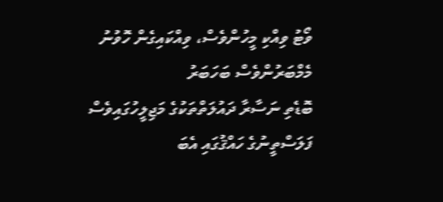ވޯޓު ވިއްކި މީހުންވެސް، ވިއްކައިގެން ހޮވުނު މެމްބަރުންވެސް ބަހަބަރު
ބޮޑެތި ނަސާރާ ދައުލަތްތަކުގެ މަޖިލީހުގައިވެސް ފަލަސްތީނުގެ ހައްޤުގައި އެބަ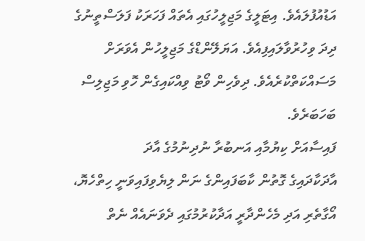އަޑުއުފުލައެވެ. އިޓަލީގެ މަޖިލީހުގައި އެތައް ފަހަރަކު ފަލަސްތީނުގެ ދިދަ ވިހުރުވާލައިފިއެވެ. އަޔަލޭންޑްގެ މަޖިލީހުން އެވަރަށް މަސައްކަތްކުރެއެވެ. ދިވެހިން ވޯޓު ވިއްކައިގެން ހޮވި މަޖިލިސް ބަހަބަރެވެ.
ފައިސާއަށް ކިޔުމާއި އަނބުރާ ނުދިނުމުގެ އާދަ
އާދަކާދައިގެ ގޮތުން ކާބަފައިންގެ ނަން ލިޔެވިފައިވަނީ ހިތްހެޔޮ، އޯގާތެރި އަދި މެހެންދާރީ އަދާކުރުމުގައި ދެވަނައެއް ނެތް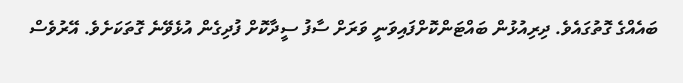ބައެއްގެ ގޮތުގައެވެ. ދިރިއުޅުން ބައްޓަންކޮށްފައިވަނީ ވަރަށް ސާފު ސީދާކޮށް ފުދިގެން އުޅެވޭނެ ގޮތަކަށެވެ. އޭރުވެސް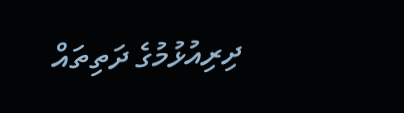ދިރިއުޅުމުގެ ދަތިތައް